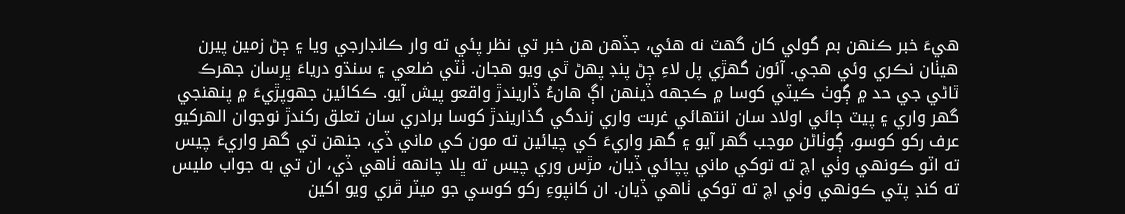هيءَ خبر ڪنهن بم گولي کان گهٽ نه هئي، جڏهن هن خبر تي نظر پئي ته وار ڪانڊارجي ويا ۽ ڄڻ زمين پيرن هيٺان نڪري وئي هجي. آئون گهڙي پل لاءِ ڄڻ پنڊ پهڻ ٿي ويو هجان. ٺٽي ضلعي ۽ سنڌو درياءَ ڀرسان جهرڪ ٿاڻي جي حد ۾ ڳوٺ ڪيٽي کوسا ۾ ڪجهه ڏينهن اڳ هانءُ ڏاريندڙ واقعو پيش آيو. ڪکائين جهوپڙيءَ ۾ پنهنجي گهر واري ۽ پيٽ ڄائي اولاد سان انتهائي غربت واري زندگي گذاريندڙ کوسا برادري سان تعلق رکندڙ نوجوان الھرکيو عرف رکو کوسو، ڳوٺاڻن موجب گهر آيو ۽ گهر واريءَ کي چيائين ته مون کي ماني ڏي، جنهن تي گهر واريءَ چيس ته اٽو ڪونهي وٺي اچ ته توکي ماني پچائي ڏيان، مڙس وري چيس ته ڀلا چانهه ٺاهي ڏي، ان تي به جواب مليس ته کنڊ پتي ڪونهي وٺي اچ ته توکي ٺاهي ڏيان. ان کانپوءِ رکو کوسي جو ميٽر ڦري ويو اکين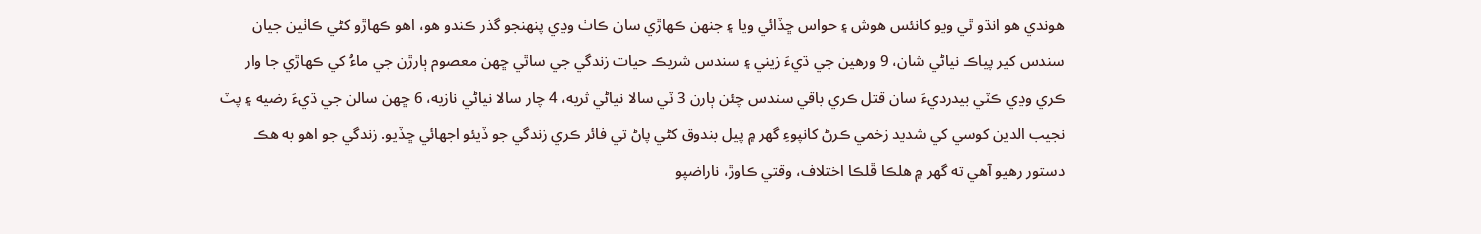هوندي هو انڌو ٿي ويو کانئس هوش ۽ حواس ڇڏائي ويا ۽ جنهن ڪهاڙي سان ڪاٺ وڍي پنهنجو گذر ڪندو هو، اهو ڪهاڙو کڻي ڪاٺين جيان سندس کير پياڪ نياڻي شان، 9 ورهين جي ڌيءَ زيني ۽ سندس شريڪ حيات زندگي جي ساٿي ڇهن معصوم ٻارڙن جي ماءُ کي ڪهاڙي جا وار ڪري وڍي ڪٽي بيدرديءَ سان قتل ڪري باقي سندس چئن ٻارن 3 ٽي سالا نياڻي ثريه، 4 چار سالا نياڻي نازيه، 6 ڇهن سالن جي ڌيءَ رضيه ۽ پٽ نجيب الدين کوسي کي شديد زخمي ڪرڻ کانپوءِ گهر ۾ پيل بندوق کڻي پاڻ تي فائر ڪري زندگي جو ڏيئو اجهائي ڇڏيو. زندگي جو اهو به هڪ دستور رهيو آهي ته گهر ۾ هلڪا ڦلڪا اختلاف، وقتي ڪاوڙ، ناراضپو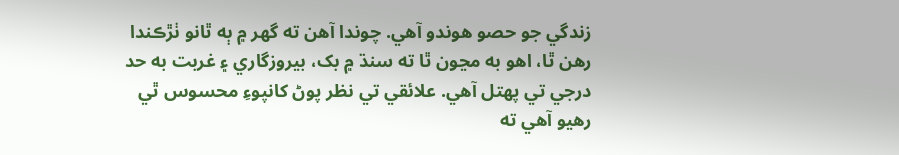زندگي جو حصو هوندو آهي. چوندا آهن ته گهر ۾ ٻه ٿانو ٺڙڪندا رهن ٿا، اهو به مڃون ٿا ته سنڌ ۾ بک، بيروزگاري ۽ غربت به حد درجي تي پهتل آهي. علائقي تي نظر پوڻ کانپوءِ محسوس ٿي رهيو آهي ته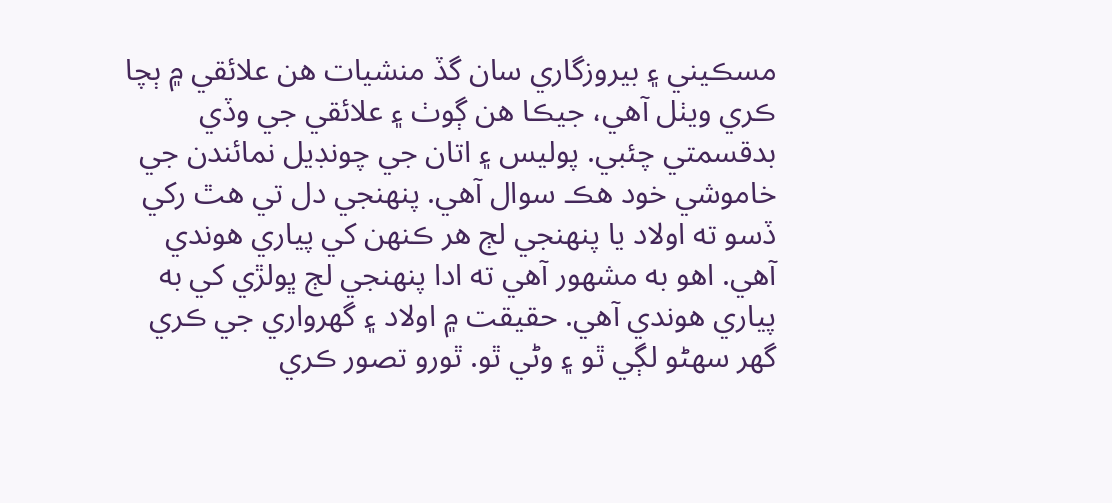مسڪيني ۽ بيروزگاري سان گڏ منشيات هن علائقي ۾ ٻچا ڪري ويٺل آهي، جيڪا هن ڳوٺ ۽ علائقي جي وڏي بدقسمتي چئبي. پوليس ۽ اتان جي چونڊيل نمائندن جي خاموشي خود هڪ سوال آهي. پنهنجي دل تي هٿ رکي ڏسو ته اولاد يا پنهنجي لڄ هر ڪنهن کي پياري هوندي آهي. اهو به مشهور آهي ته ادا پنهنجي لڄ ڀولڙي کي به پياري هوندي آهي. حقيقت ۾ اولاد ۽ گهرواري جي ڪري گهر سهڻو لڳي ٿو ۽ وڻي ٿو. ٿورو تصور ڪري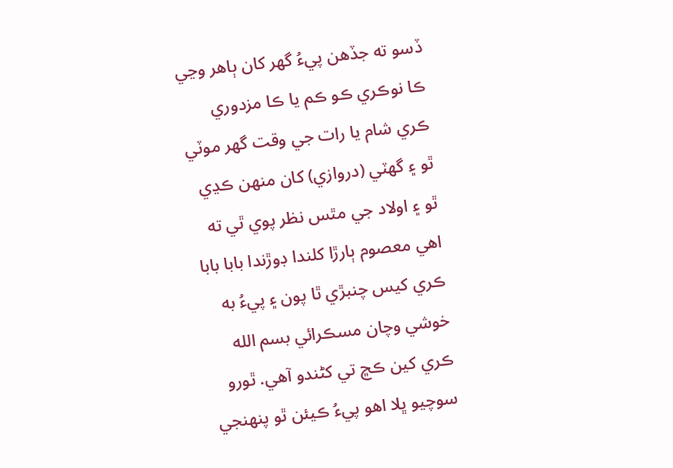ڏسو ته جڏهن پيءُ گهر کان ٻاهر وڃي ڪا نوڪري ڪو ڪم يا ڪا مزدوري ڪري شام يا رات جي وقت گهر موٽي ٿو ۽ گهٽي (دروازي) کان منهن ڪڍي ٿو ۽ اولاد جي مٿس نظر پوي ٿي ته اهي معصوم ٻارڙا کلندا ڊوڙندا بابا بابا ڪري کيس چنبڙي ٿا پون ۽ پيءُ به خوشي وچان مسڪرائي بسم الله ڪري کين ڪڇ تي کڻندو آهي. ٿورو سوچيو ڀلا اهو پيءُ ڪيئن ٿو پنهنجي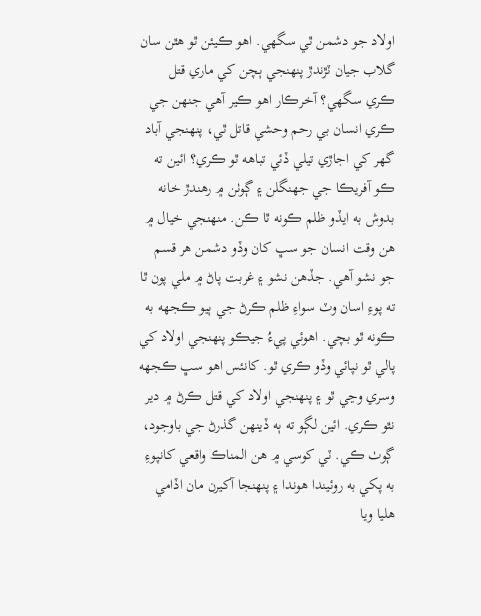اولاد جو دشمن ٿي سگهي. اهو ڪيئن ٿو هٿن سان گلاب جيان ٽڙندڙ پنهنجي ٻچن کي ماري قتل ڪري سگهي؟ آخرڪار اهو ڪير آهي جنهن جي ڪري انسان بي رحم وحشي قاتل ٿي، پنهنجي آباد گهر کي اجاڙي تيلي ڏئي تباهه ٿو ڪري؟ ائين ته ڪو آفريڪا جي جهنگلن ۽ ڳوٺن ۾ رهندڙ خانه بدوش به ايڏو ظلم ڪونه ٿا ڪن. منهنجي خيال ۾ هن وقت انسان جو سڀ کان وڏو دشمن هر قسم جو نشو آهي. جڏهن نشو ۽ غربت پاڻ ۾ ملي پون ٿا ته پوءِ اسان وٽ سواءِ ظلم ڪرڻ جي ٻيو ڪجهه به ڪونه ٿو بچي. اهوئي پيءُ جيڪو پنهنجي اولاد کي پالي ٿو نپائي وڏو ڪري ٿو. کانئس اهو سڀ ڪجهه وسري وڃي ٿو ۽ پنهنجي اولاد کي قتل ڪرڻ ۾ دير نٿو ڪري. ائين لڳو ته ٻه ڏينهن گذرڻ جي باوجود، ڳوٺ ڪي. ٽي کوسي ۾ هن المناڪ واقعي کانپوءِ به پکي به روئيندا هوندا ۽ پنهنجا آکيرن مان اڏامي هليا ويا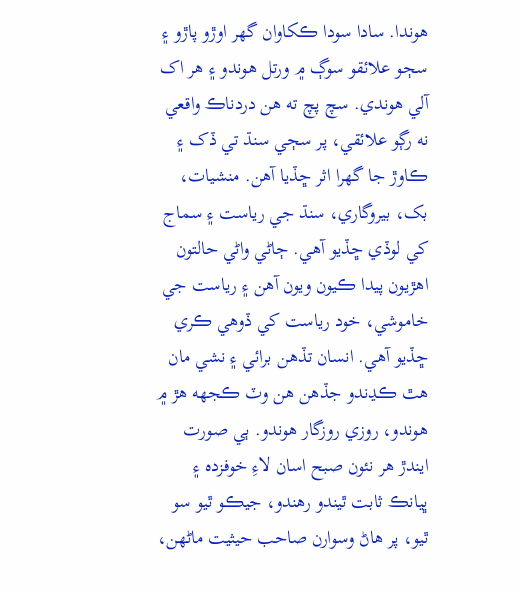هوندا. سادا سودا ڪکاوان گهر اوڙو پاڙو ۽ سڄو علائقو سوڳ ۾ ورتل هوندو ۽ هر اک آلي هوندي. سچ پچ ته هن دردناڪ واقعي نه رڳو علائقي، پر سڄي سنڌ تي ڏک ۽ ڪاوڙ جا گهرا اثر ڇڏيا آهن. منشيات، بک، بيروگاري، سنڌ جي رياست ۽ سماج کي لوڏي ڇڏيو آهي. ڄاڻي واڻي حالتون اهڙيون پيدا ڪيون ويون آهن ۽ رياست جي خاموشي، خود رياست کي ڏوهي ڪري ڇڏيو آهي. انسان تڏهن برائي ۽ نشي مان هٿ ڪڍندو جڏهن هن وٽ ڪجهه هڙ ۾ هوندو، روزي روزگار هوندو. ٻي صورت ايندڙ هر نئون صبح اسان لاءِ خوفزده ۽ ڀيانڪ ثابت ٿيندو رهندو، جيڪو ٿيو سو ٿيو، پر هاڻ وسوارن صاحب حيثيت ماڻهن،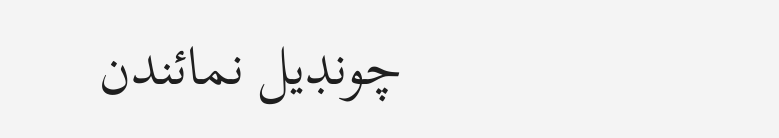چونڊيل نمائندن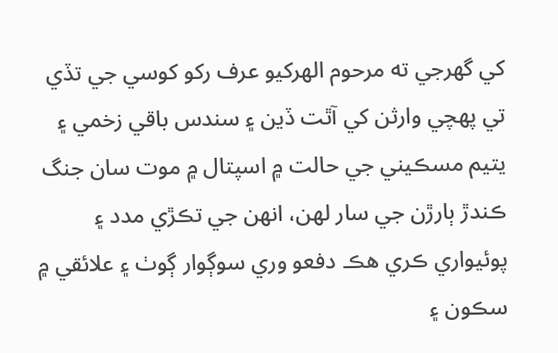کي گهرجي ته مرحوم الهرکيو عرف رکو کوسي جي تڏي تي پهچي وارثن کي آٿت ڏين ۽ سندس باقي زخمي ۽ يتيم مسڪيني جي حالت ۾ اسپتال ۾ موت سان جنگ ڪندڙ ٻارڙن جي سار لهن، انهن جي تڪڙي مدد ۽ پوئيواري ڪري هڪ دفعو وري سوڳوار ڳوٺ ۽ علائقي ۾ سڪون ۽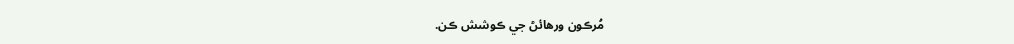مُرڪون ورهائڻ جي ڪوشش ڪن.